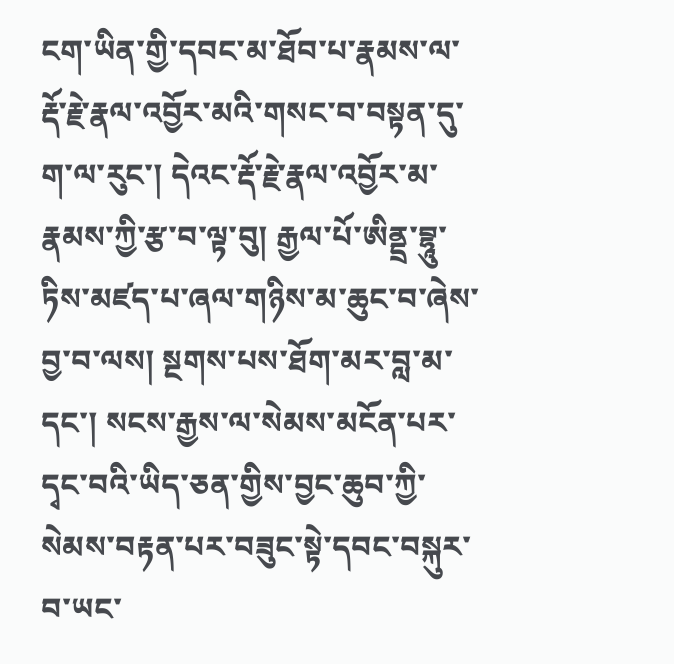ངག་ཡིན་གྱི་དབང་མ་ཐོབ་པ་རྣམས་ལ་རྡོ་རྗེ་རྣལ་འབྱོར་མའི་གསང་བ་བསྟན་དུ་ག་ལ་རུང་། དེའང་རྡོ་རྗེ་རྣལ་འབྱོར་མ་རྣམས་ཀྱི་རྩ་བ་ལྟ་བུ། རྒྱལ་པོ་ཨིནྡྲ་བྷཱུ་ཏིས་མཛད་པ་ཞལ་གཉིས་མ་ཆུང་བ་ཞེས་བྱ་བ་ལས། སྔགས་པས་ཐོག་མར་བླ་མ་དང་། སངས་རྒྱས་ལ་སེམས་མངོན་པར་དྭང་བའི་ཡིད་ཅན་གྱིས་བྱང་ཆུབ་ཀྱི་སེམས་བརྟན་པར་བཟུང་སྟེ་དབང་བསྐུར་བ་ཡང་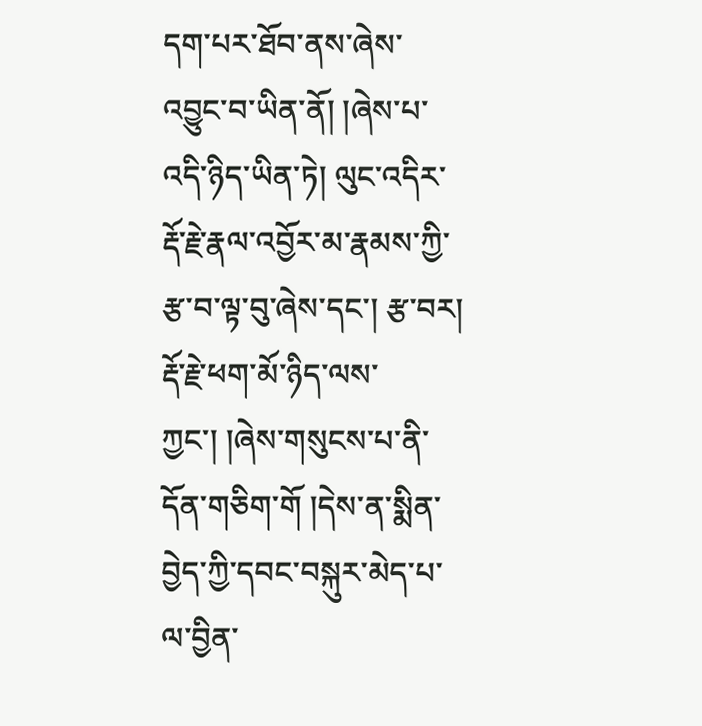དག་པར་ཐོབ་ནས་ཞེས་འབྱུང་བ་ཡིན་ནོ། །ཞེས་པ་འདི་ཉིད་ཡིན་ཏེ། ལུང་འདིར་རྡོ་རྗེ་རྣལ་འབྱོར་མ་རྣམས་ཀྱི་རྩ་བ་ལྟ་བུ་ཞེས་དང་། རྩ་བར། རྡོ་རྗེ་ཕག་མོ་ཉིད་ལས་ཀྱང་། །ཞེས་གསུངས་པ་ནི་དོན་གཅིག་གོ །དེས་ན་སྨིན་བྱེད་ཀྱི་དབང་བསྐུར་མེད་པ་ལ་བྱིན་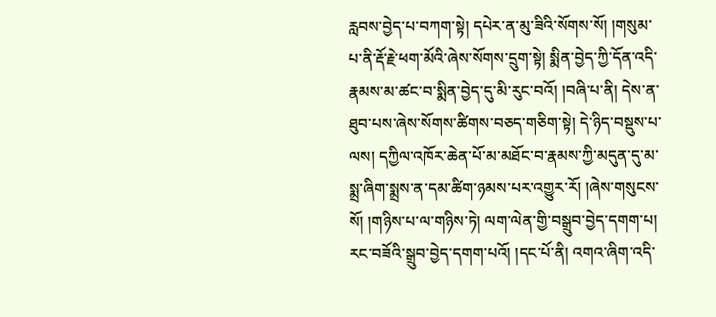རླབས་བྱེད་པ་བཀག་སྟེ། དཔེར་ན་མུ་ཟིའི་སོགས་སོ། །གསུམ་པ་ནི་རྡོ་རྗེ་ཕག་མོའི་ཞེས་སོགས་དྲུག་སྟེ། སྨིན་བྱེད་ཀྱི་དོན་འདི་རྣམས་མ་ཚང་བ་སྨིན་བྱེད་དུ་མི་རུང་བའོ། །བཞི་པ་ནི། དེས་ན་ཐུབ་པས་ཞེས་སོགས་ཚིགས་བཅད་གཅིག་སྟེ། དེ་ཉིད་བསྡུས་པ་ལས། དཀྱིལ་འཁོར་ཆེན་པོ་མ་མཐོང་བ་རྣམས་ཀྱི་མདུན་དུ་མ་སྨྲ་ཞིག་སྨྲས་ན་དམ་ཚིག་ཉམས་པར་འགྱུར་རོ། །ཞེས་གསུངས་སོ། །གཉིས་པ་ལ་གཉིས་ཏེ། ལག་ལེན་གྱི་བསྒྲུབ་བྱེད་དགག་པ། རང་བཟོའི་སྒྲུབ་བྱེད་དགག་པའོ། །དང་པོ་ནི། འགའ་ཞིག་འདི་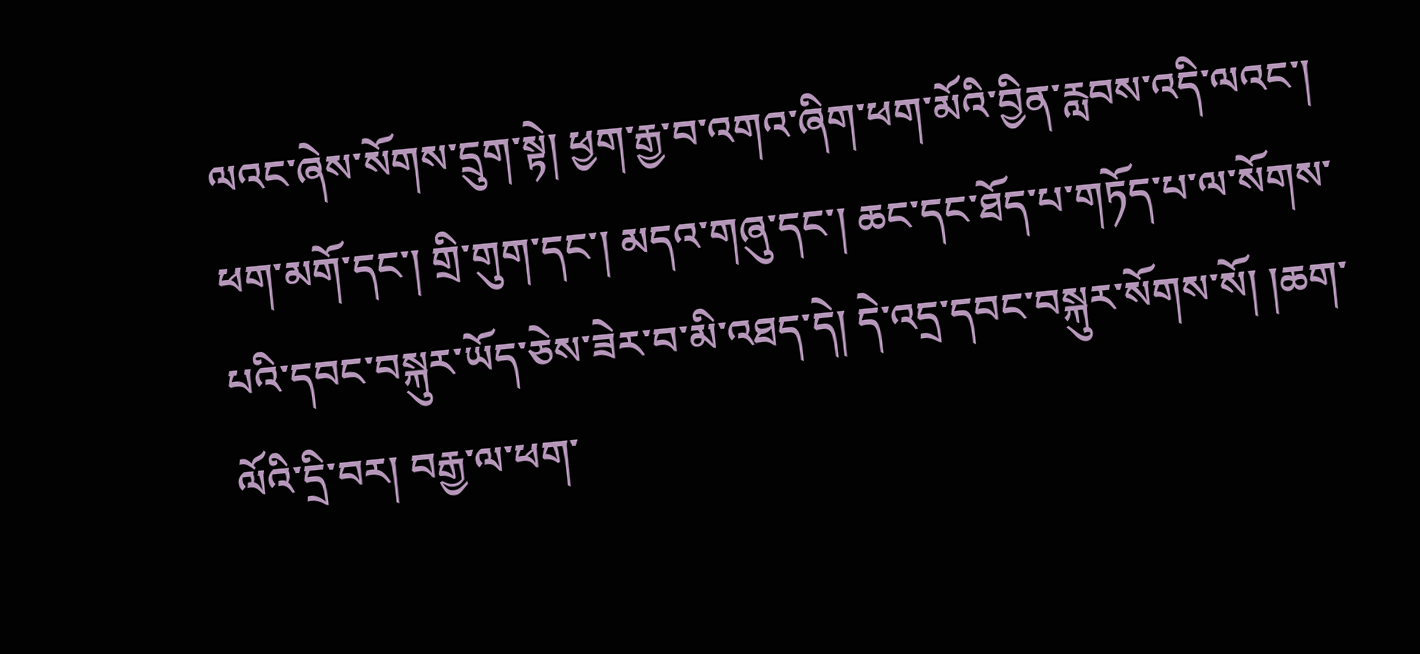ལའང་ཞེས་སོགས་དྲུག་སྟེ། ཕྱག་རྒྱ་བ་འགའ་ཞིག་ཕག་མོའི་བྱིན་རླབས་འདི་ལའང་། ཕག་མགོ་དང་། གྲི་གུག་དང་། མདའ་གཞུ་དང་། ཆང་དང་ཐོད་པ་གཏོད་པ་ལ་སོགས་པའི་དབང་བསྐུར་ཡོད་ཅེས་ཟེར་བ་མི་འཐད་དེ། དེ་འདྲ་དབང་བསྐུར་སོགས་སོ། །ཆག་ལོའི་དྲི་བར། བརྒྱ་ལ་ཕག་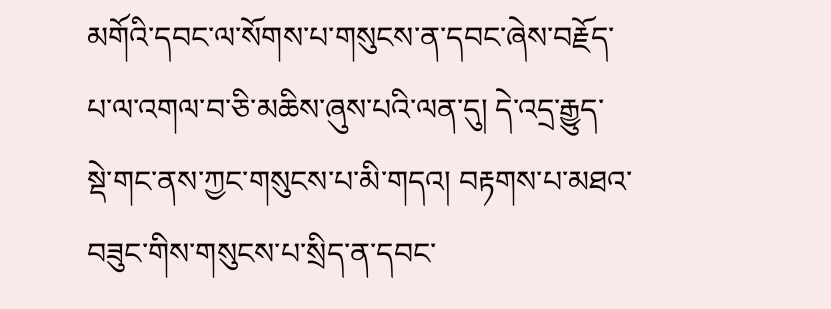མགོའི་དབང་ལ་སོགས་པ་གསུངས་ན་དབང་ཞེས་བརྗོད་པ་ལ་འགལ་བ་ཅི་མཆིས་ཞུས་པའི་ལན་དུ། དེ་འདྲ་རྒྱུད་སྡེ་གང་ནས་ཀྱང་གསུངས་པ་མི་གདའ། བརྟགས་པ་མཐའ་བཟུང་གིས་གསུངས་པ་སྲིད་ན་དབང་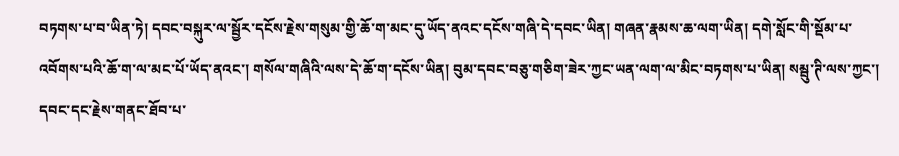བཏགས་པ་བ་ཡིན་ཏེ། དབང་བསྐུར་ལ་སྦྱོར་དངོས་རྗེས་གསུམ་གྱི་ཆོ་ག་མང་དུ་ཡོད་ནའང་དངོས་གཞི་དེ་དབང་ཡིན། གཞན་རྣམས་ཆ་ལག་ཡིན། དགེ་སློང་གི་སྡོམ་པ་འབོགས་པའི་ཆོ་ག་ལ་མང་པོ་ཡོད་ནའང་། གསོལ་གཞིའི་ལས་དེ་ཆོ་ག་དངོས་ཡིན། བུམ་དབང་བཅུ་གཅིག་ཟེར་ཀྱང་ཡན་ལག་ལ་མིང་བཏགས་པ་ཡིན། སམྦུ་ཊི་ལས་ཀྱང་། དབང་དང་རྗེས་གནང་ཐོབ་པ་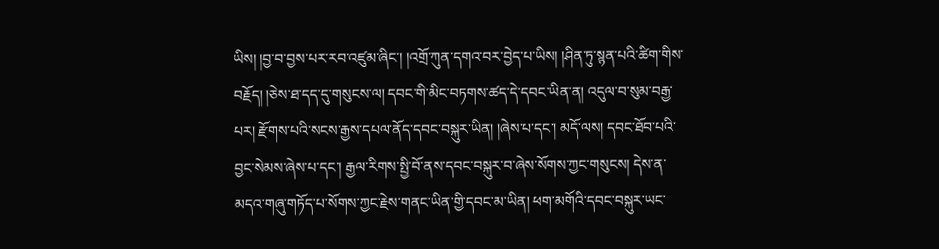ཡིས། །བྱ་བ་བྱས་པར་རབ་འཛུམ་ཞིང་། །འགྲོ་ཀུན་དགའ་བར་བྱེད་པ་ཡིས། །ཤིན་ཏུ་སྙན་པའི་ཚིག་གིས་བརྗོད། །ཅེས་ཐ་དད་དུ་གསུངས་ལ། དབང་གི་མིང་བཏགས་ཚད་དེ་དབང་ཡིན་ན། འདུལ་བ་སུམ་བརྒྱ་པར། རྫོགས་པའི་སངས་རྒྱས་དཔལ་ནོད་དབང་བསྐུར་ཡིན། །ཞེས་པ་དང་། མདོ་ལས། དབང་ཐོབ་པའི་བྱང་སེམས་ཞེས་པ་དང་། རྒྱལ་རིགས་སྤྱི་བོ་ནས་དབང་བསྐུར་བ་ཞེས་སོགས་ཀྱང་གསུངས། དེས་ན་མདའ་གཞུ་གཏོད་པ་སོགས་ཀྱང་རྗེས་གནང་ཡིན་གྱི་དབང་མ་ཡིན། ཕག་མགོའི་དབང་བསྐུར་ཡང་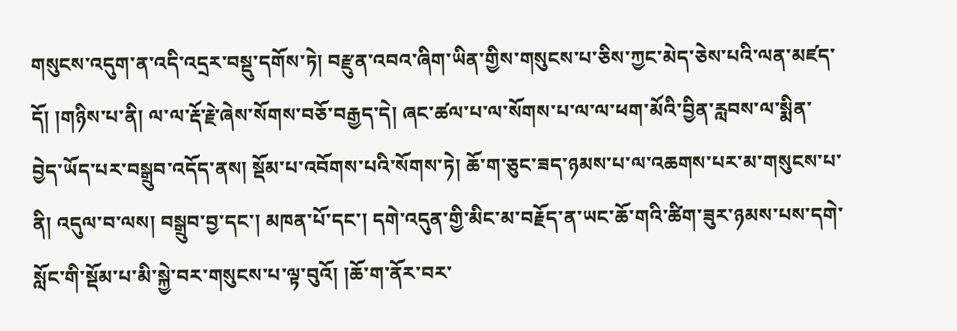གསུངས་འདུག་ན་འདི་འདྲར་བསྡུ་དགོས་ཏེ། བརྫུན་འབའ་ཞིག་ཡིན་གྱིས་གསུངས་པ་ཅིས་ཀྱང་མེད་ཅེས་པའི་ལན་མཛད་དོ། །གཉིས་པ་ནི། ལ་ལ་རྡོ་རྗེ་ཞེས་སོགས་བཅོ་བརྒྱད་དེ། ཞང་ཚལ་པ་ལ་སོགས་པ་ལ་ལ་ཕག་མོའི་བྱིན་རླབས་ལ་སྨིན་བྱེད་ཡོད་པར་བསྒྲུབ་འདོད་ནས། སྡོམ་པ་འབོགས་པའི་སོགས་ཏེ། ཆོ་ག་ཅུང་ཟད་ཉམས་པ་ལ་འཆགས་པར་མ་གསུངས་པ་ནི། འདུལ་བ་ལས། བསྒྲུབ་བྱ་དང་། མཁན་པོ་དང་། དགེ་འདུན་གྱི་མིང་མ་བརྗོད་ན་ཡང་ཆོ་གའི་ཚིག་ཟུར་ཉམས་པས་དགེ་སློང་གི་སྡོམ་པ་མི་སྐྱེ་བར་གསུངས་པ་ལྟ་བུའོ། །ཆོ་ག་ནོར་བར་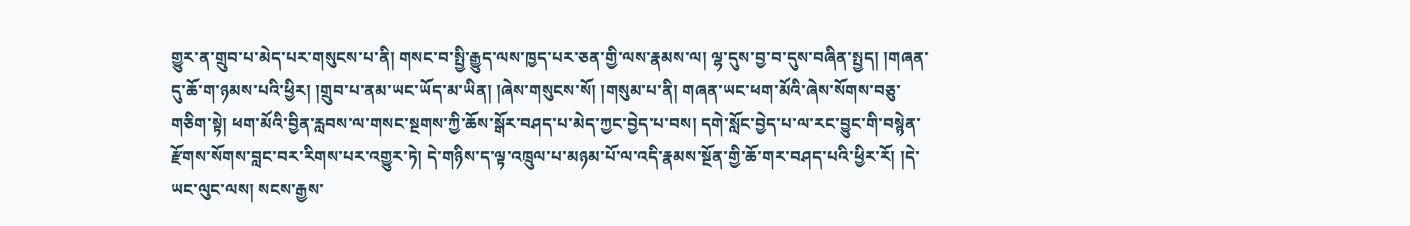གྱུར་ན་གྲུབ་པ་མེད་པར་གསུངས་པ་ནི། གསང་བ་སྤྱི་རྒྱུད་ལས་ཁྱད་པར་ཅན་གྱི་ལས་རྣམས་ལ། ལྷ་དུས་བྱ་བ་དུས་བཞིན་སྤྱད། །གཞན་དུ་ཆོ་ག་ཉམས་པའི་ཕྱིར། །གྲུབ་པ་ནམ་ཡང་ཡོད་མ་ཡིན། །ཞེས་གསུངས་སོ། །གསུམ་པ་ནི། གཞན་ཡང་ཕག་མོའི་ཞེས་སོགས་བཅུ་གཅིག་སྟེ། ཕག་མོའི་བྱིན་རླབས་ལ་གསང་སྔགས་ཀྱི་ཆོས་སྒོར་བཤད་པ་མེད་ཀྱང་བྱེད་པ་བས། དགེ་སློང་བྱེད་པ་ལ་རང་བྱུང་གི་བསྙེན་རྫོགས་སོགས་བླང་བར་རིགས་པར་འགྱུར་ཏེ། དེ་གཉིས་ད་ལྟ་འཁྲུལ་པ་མཉམ་པོ་ལ་འདི་རྣམས་སྔོན་གྱི་ཆོ་གར་བཤད་པའི་ཕྱིར་རོ། །དེ་ཡང་ལུང་ལས། སངས་རྒྱས་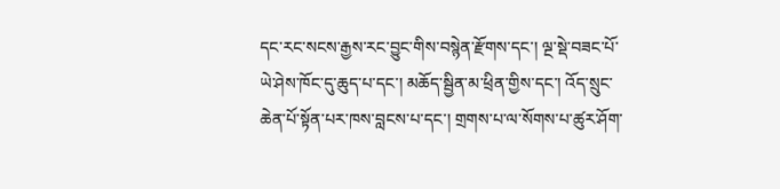དང་རང་སངས་རྒྱས་རང་བྱུང་གིས་བསྙེན་རྫོགས་དང་། ལྔ་སྡེ་བཟང་པོ་ཡེ་ཤེས་ཁོང་དུ་ཆུད་པ་དང་། མཆོད་སྦྱིན་མ་ཕྲིན་གྱིས་དང་། འོད་སྲུང་ཆེན་པོ་སྟོན་པར་ཁས་བླངས་པ་དང་། གྲགས་པ་ལ་སོགས་པ་ཚུར་ཤོག་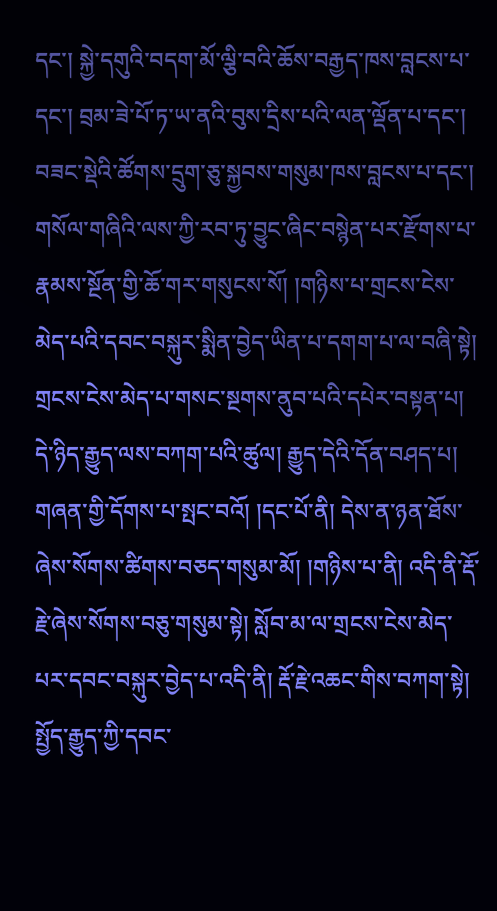དང་། སྐྱེ་དགུའི་བདག་མོ་ལྕི་བའི་ཆོས་བརྒྱད་ཁས་བླངས་པ་དང་། བྲམ་ཟེ་པོ་ཏ་ཡ་ནའི་བུས་དྲིས་པའི་ལན་ལྡོན་པ་དང་། བཟང་སྡེའི་ཚོགས་དྲུག་ཅུ་སྐྱབས་གསུམ་ཁས་བླངས་པ་དང་། གསོལ་གཞིའི་ལས་ཀྱི་རབ་ཏུ་བྱུང་ཞིང་བསྙེན་པར་རྫོགས་པ་རྣམས་སྔོན་གྱི་ཆོ་གར་གསུངས་སོ། །གཉིས་པ་གྲངས་ངེས་མེད་པའི་དབང་བསྐུར་སྨིན་བྱེད་ཡིན་པ་དགག་པ་ལ་བཞི་སྟེ། གྲངས་ངེས་མེད་པ་གསང་སྔགས་ནུབ་པའི་དཔེར་བསྟན་པ། དེ་ཉིད་རྒྱུད་ལས་བཀག་པའི་ཚུལ། རྒྱུད་དེའི་དོན་བཤད་པ། གཞན་གྱི་དོགས་པ་སྤང་བའོ། །དང་པོ་ནི། དེས་ན་ཉན་ཐོས་ཞེས་སོགས་ཚིགས་བཅད་གསུམ་མོ། །གཉིས་པ་ནི། འདི་ནི་རྡོ་རྗེ་ཞེས་སོགས་བཅུ་གསུམ་སྟེ། སློབ་མ་ལ་གྲངས་ངེས་མེད་པར་དབང་བསྐུར་བྱེད་པ་འདི་ནི། རྡོ་རྗེ་འཆང་གིས་བཀག་སྟེ། སྤྱོད་རྒྱུད་ཀྱི་དབང་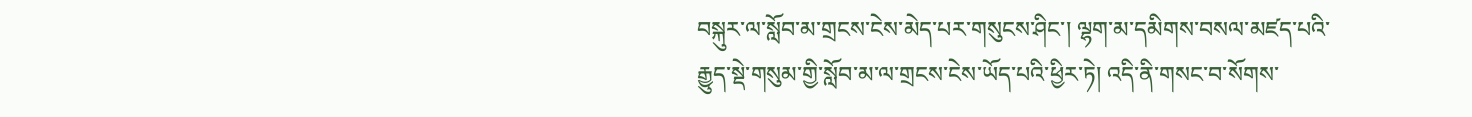བསྐུར་ལ་སློབ་མ་གྲངས་ངེས་མེད་པར་གསུངས་ཤིང་། ལྷག་མ་དམིགས་བསལ་མཛད་པའི་རྒྱུད་སྡེ་གསུམ་གྱི་སློབ་མ་ལ་གྲངས་ངེས་ཡོད་པའི་ཕྱིར་ཏེ། འདི་ནི་གསང་བ་སོགས་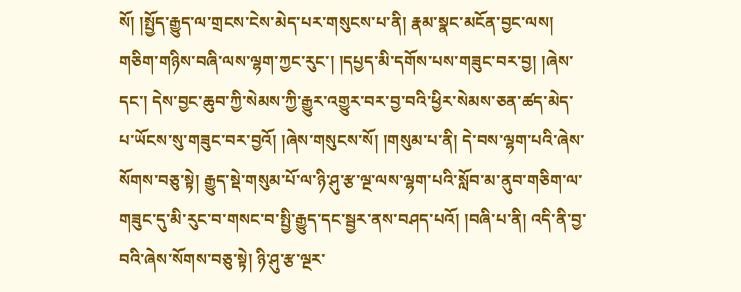སོ། །སྤྱོད་རྒྱུད་ལ་གྲངས་ངེས་མེད་པར་གསུངས་པ་ནི། རྣམ་སྣང་མངོན་བྱང་ལས། གཅིག་གཉིས་བཞི་ལས་ལྷག་ཀྱང་རུང་། །དཔྱད་མི་དགོས་པས་གཟུང་བར་བྱ། །ཞེས་དང་། དེས་བྱང་ཆུབ་ཀྱི་སེམས་ཀྱི་རྒྱུར་འགྱུར་བར་བྱ་བའི་ཕྱིར་སེམས་ཅན་ཚད་མེད་པ་ཡོངས་སུ་གཟུང་བར་བྱའོ། །ཞེས་གསུངས་སོ། །གསུམ་པ་ནི། དེ་བས་ལྷག་པའི་ཞེས་སོགས་བཅུ་སྟེ། རྒྱུད་སྡེ་གསུམ་པོ་ལ་ཉི་ཤུ་རྩ་ལྔ་ལས་ལྷག་པའི་སློབ་མ་ནུབ་གཅིག་ལ་གཟུང་དུ་མི་རུང་བ་གསང་བ་སྤྱི་རྒྱུད་དང་སྦྱར་ནས་བཤད་པའོ། །བཞི་པ་ནི། འདི་ནི་བྱ་བའི་ཞེས་སོགས་བཅུ་སྟེ། ཉི་ཤུ་རྩ་ལྔར་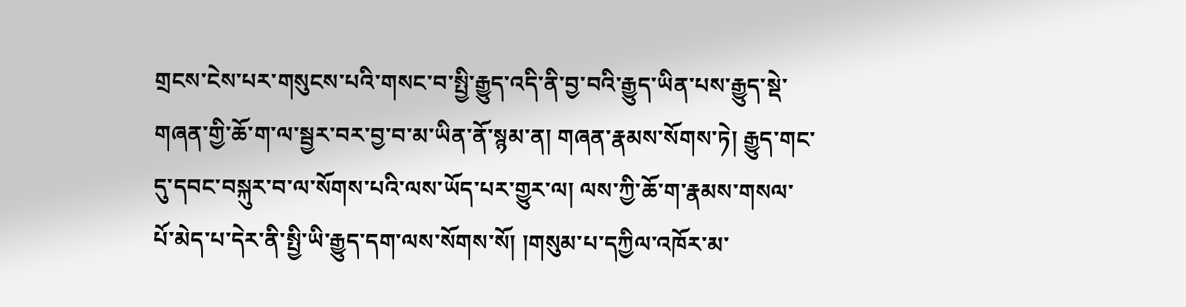གྲངས་ངེས་པར་གསུངས་པའི་གསང་བ་སྤྱི་རྒྱུད་འདི་ནི་བྱ་བའི་རྒྱུད་ཡིན་པས་རྒྱུད་སྡེ་གཞན་གྱི་ཆོ་ག་ལ་སྦྱར་བར་བྱ་བ་མ་ཡིན་ནོ་སྙམ་ན། གཞན་རྣམས་སོགས་ཏེ། རྒྱུད་གང་དུ་དབང་བསྐུར་བ་ལ་སོགས་པའི་ལས་ཡོད་པར་གྱུར་ལ། ལས་ཀྱི་ཆོ་ག་རྣམས་གསལ་པོ་མེད་པ་དེར་ནི་སྤྱི་ཡི་རྒྱུད་དག་ལས་སོགས་སོ། །གསུམ་པ་དཀྱིལ་འཁོར་མ་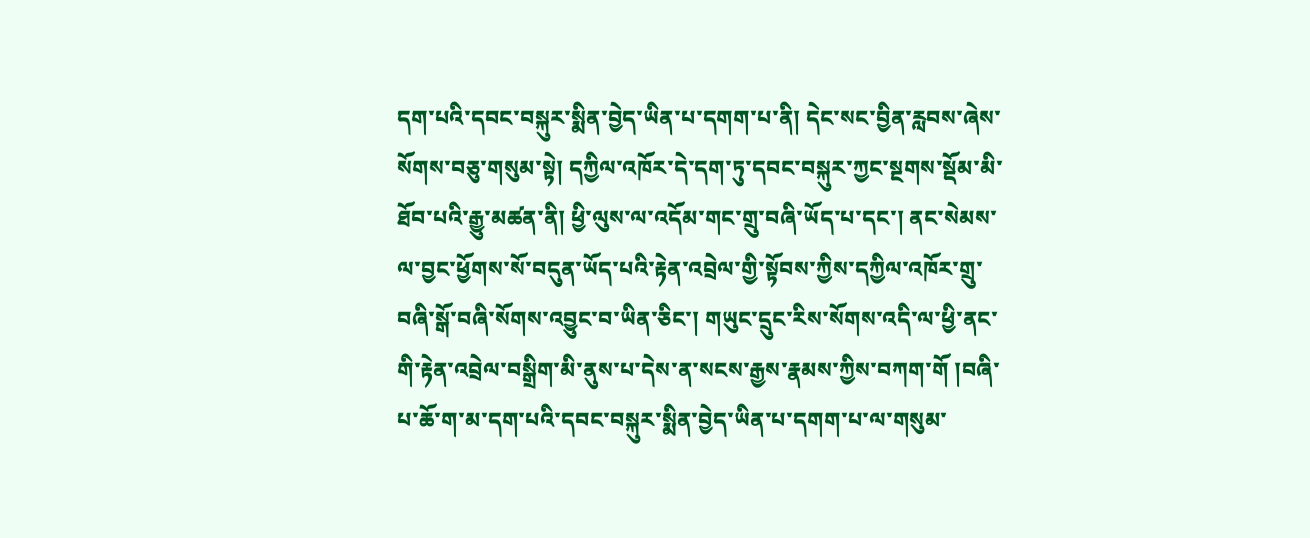དག་པའི་དབང་བསྐུར་སྨིན་བྱེད་ཡིན་པ་དགག་པ་ནི། དེང་སང་བྱིན་རླབས་ཞེས་སོགས་བཅུ་གསུམ་སྟེ། དཀྱིལ་འཁོར་དེ་དག་ཏུ་དབང་བསྐུར་ཀྱང་སྔགས་སྡོམ་མི་ཐོབ་པའི་རྒྱུ་མཚན་ནི། ཕྱི་ལུས་ལ་འདོམ་གང་གྲུ་བཞི་ཡོད་པ་དང་། ནང་སེམས་ལ་བྱང་ཕྱོགས་སོ་བདུན་ཡོད་པའི་རྟེན་འབྲེལ་གྱི་སྟོབས་ཀྱིས་དཀྱིལ་འཁོར་གྲུ་བཞི་སྒོ་བཞི་སོགས་འབྱུང་བ་ཡིན་ཅིང་། གཡུང་དྲུང་རིས་སོགས་འདི་ལ་ཕྱི་ནང་གི་རྟེན་འབྲེལ་བསྒྲིག་མི་ནུས་པ་དེས་ན་སངས་རྒྱས་རྣམས་ཀྱིས་བཀག་གོ །བཞི་པ་ཆོ་ག་མ་དག་པའི་དབང་བསྐུར་སྨིན་བྱེད་ཡིན་པ་དགག་པ་ལ་གསུམ་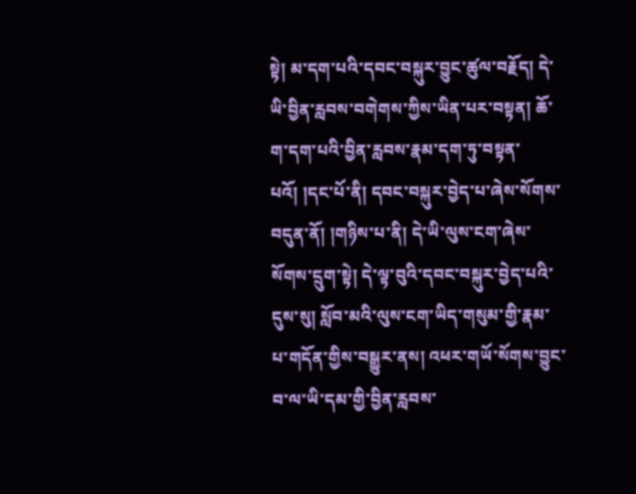སྟེ། མ་དག་པའི་དབང་བསྐུར་བྱུང་ཚུལ་བརྗོད། དེ་ཡི་བྱིན་རླབས་བགེགས་ཀྱིས་ཡིན་པར་བསྟན། ཆོ་ག་དག་པའི་བྱིན་རླབས་རྣམ་དག་ཏུ་བསྟན་པའོ། །དང་པོ་ནི། དབང་བསྐུར་བྱེད་པ་ཞེས་སོགས་བདུན་ནོ། །གཉིས་པ་ནི། དེ་ཡི་ལུས་ངག་ཞེས་སོགས་དྲུག་སྟེ། དེ་ལྟ་བུའི་དབང་བསྐུར་བྱེད་པའི་དུས་སུ། སློབ་མའི་ལུས་ངག་ཡིད་གསུམ་གྱི་རྣམ་པ་གདོན་གྱིས་བསྒྱུར་ནས། འཕར་གཡོ་སོགས་བྱུང་བ་ལ་ཡི་དམ་གྱི་བྱིན་རླབས་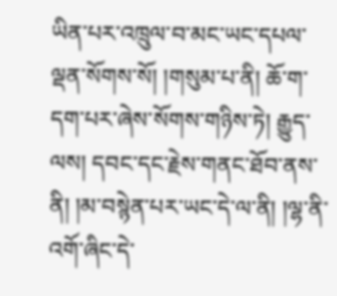ཡིན་པར་འཁྲུལ་བ་མང་ཡང་དཔལ་ལྡན་སོགས་སོ། །གསུམ་པ་ནི། ཆོ་ག་དག་པར་ཞེས་སོགས་གཉིས་ཏེ། རྒྱུད་ལས། དབང་དང་རྗེས་གནང་ཐོབ་ནས་ནི། །མ་བསྙེན་པར་ཡང་དེ་ལ་ནི། །ལྷ་ནི་འགོ་ཞིང་དེ་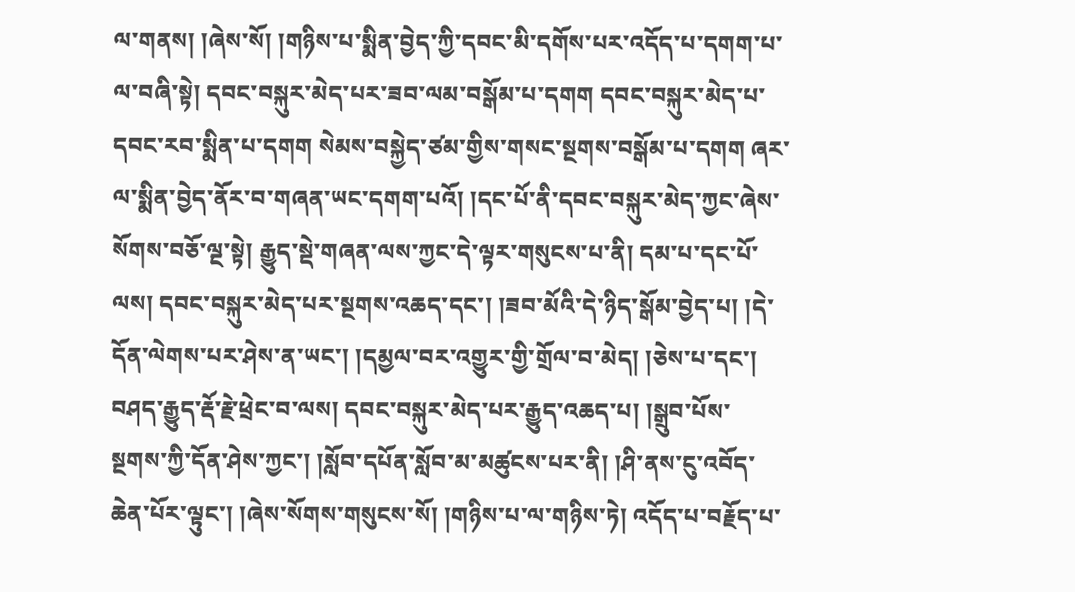ལ་གནས། །ཞེས་སོ། །གཉིས་པ་སྨིན་བྱེད་ཀྱི་དབང་མི་དགོས་པར་འདོད་པ་དགག་པ་ལ་བཞི་སྟེ། དབང་བསྐུར་མེད་པར་ཟབ་ལམ་བསྒོམ་པ་དགག དབང་བསྐུར་མེད་པ་དབང་རབ་སྨིན་པ་དགག སེམས་བསྐྱེད་ཙམ་གྱིས་གསང་སྔགས་བསྒོམ་པ་དགག ཞར་ལ་སྨིན་བྱེད་ནོར་བ་གཞན་ཡང་དགག་པའོ། །དང་པོ་ནི་དབང་བསྐུར་མེད་ཀྱང་ཞེས་སོགས་བཅོ་ལྔ་སྟེ། རྒྱུད་སྡེ་གཞན་ལས་ཀྱང་དེ་ལྟར་གསུངས་པ་ནི། དམ་པ་དང་པོ་ལས། དབང་བསྐུར་མེད་པར་སྔགས་འཆད་དང་། །ཟབ་མོའི་དེ་ཉིད་སྒོམ་བྱེད་པ། །དེ་དོན་ལེགས་པར་ཤེས་ན་ཡང་། །དམྱལ་བར་འགྱུར་གྱི་གྲོལ་བ་མེད། །ཅེས་པ་དང་། བཤད་རྒྱུད་རྡོ་རྗེ་ཕྲེང་བ་ལས། དབང་བསྐུར་མེད་པར་རྒྱུད་འཆད་པ། །སྒྲུབ་པོས་སྔགས་ཀྱི་དོན་ཤེས་ཀྱང་། །སློབ་དཔོན་སློབ་མ་མཚུངས་པར་ནི། །ཤི་ནས་ངུ་འབོད་ཆེན་པོར་ལྟུང་། །ཞེས་སོགས་གསུངས་སོ། །གཉིས་པ་ལ་གཉིས་ཏེ། འདོད་པ་བརྗོད་པ་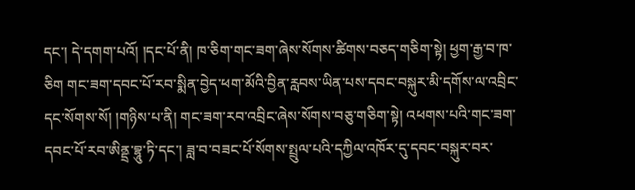དང་། དེ་དགག་པའོ། །དང་པོ་ནི། ཁ་ཅིག་གང་ཟག་ཞེས་སོགས་ཚིགས་བཅད་གཅིག་སྟེ། ཕྱག་རྒྱ་བ་ཁ་ཅིག གང་ཟག་དབང་པོ་རབ་སྨིན་བྱེད་ཕག་མོའི་བྱིན་རླབས་ཡིན་པས་དབང་བསྐུར་མི་དགོས་ལ་འབྲིང་དང་སོགས་སོ། །གཉིས་པ་ནི། གང་ཟག་རབ་འབྲིང་ཞེས་སོགས་བཅུ་གཅིག་སྟེ། འཕགས་པའི་གང་ཟག་དབང་པོ་རབ་ཨིནྡྲ་བྷཱུ་ཏི་དང་། ཟླ་བ་བཟང་པོ་སོགས་སྤྲུལ་པའི་དཀྱིལ་འཁོར་དུ་དབང་བསྐུར་བར་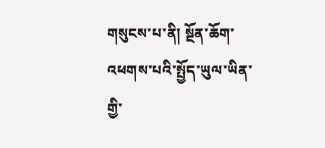གསུངས་པ་ནི། སྔོན་ཆོག་འཕགས་པའི་སྤྱོད་ཡུལ་ཡིན་གྱི་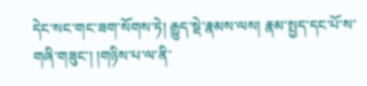དེང་སང་གང་ཟག་སོགས་ཏེ། རྒྱུད་སྡེ་རྣམས་ལས། རྣམ་སྤྱད་དང་པོ་ས་གཞི་གཟུང་། །གཉིས་པ་ལ་ནི་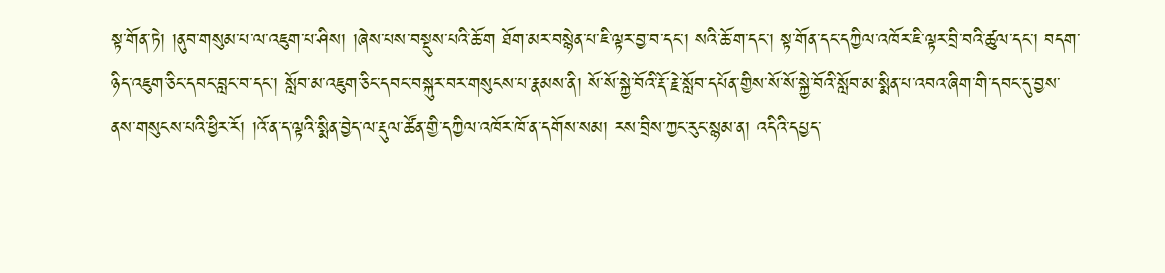སྟ་གོན་ཏེ། །ནུབ་གསུམ་པ་ལ་འཇུག་པ་ཤིས། །ཞེས་པས་བསྡུས་པའི་ཆོ་ག ཐོག་མར་བསྙེན་པ་ཇི་ལྟར་བྱ་བ་དང་། སའི་ཆོ་ག་དང་། སྟ་གོན་དང་དཀྱིལ་འཁོར་ཇི་ལྟར་བྲི་བའི་ཚུལ་དང་། བདག་ཉིད་འཇུག་ཅིང་དབང་བླང་བ་དང་། སློབ་མ་འཇུག་ཅིང་དབང་བསྐུར་བར་གསུངས་པ་རྣམས་ནི། སོ་སོ་སྐྱེ་བོའི་རྡོ་རྗེ་སློབ་དཔོན་གྱིས་སོ་སོ་སྐྱེ་བོའི་སློབ་མ་སྨིན་པ་འབའ་ཞིག་གི་དབང་དུ་བྱས་ནས་གསུངས་པའི་ཕྱིར་རོ། །འོ་ན་ད་ལྟའི་སྨིན་བྱེད་ལ་རྡུལ་ཚོན་གྱི་དཀྱིལ་འཁོར་ཁོ་ན་དགོས་སམ། རས་བྲིས་ཀྱང་རུང་སྙམ་ན། འདིའི་དཔྱད་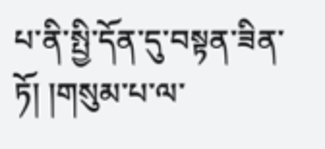པ་ནི་སྤྱི་དོན་དུ་བསྟན་ཟིན་ཏོ། །གསུམ་པ་ལ་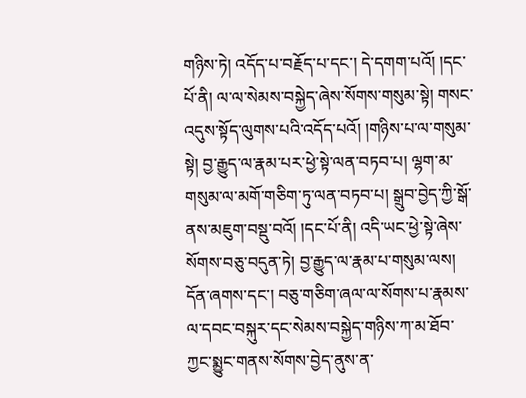གཉིས་ཏེ། འདོད་པ་བརྗོད་པ་དང་། དེ་དགག་པའོ། །དང་པོ་ནི། ལ་ལ་སེམས་བསྐྱེད་ཞེས་སོགས་གསུམ་སྟེ། གསང་འདུས་སྟོད་ལུགས་པའི་འདོད་པའོ། །གཉིས་པ་ལ་གསུམ་སྟེ། བྱ་རྒྱུད་ལ་རྣམ་པར་ཕྱེ་སྟེ་ལན་བཏབ་པ། ལྷག་མ་གསུམ་ལ་མགོ་གཅིག་ཏུ་ལན་བཏབ་པ། སྒྲུབ་བྱེད་ཀྱི་སྒོ་ནས་མཇུག་བསྡུ་བའོ། །དང་པོ་ནི། འདི་ཡང་ཕྱེ་སྟེ་ཞེས་སོགས་བཅུ་བདུན་ཏེ། བྱ་རྒྱུད་ལ་རྣམ་པ་གསུམ་ལས། དོན་ཞགས་དང་། བཅུ་གཅིག་ཞལ་ལ་སོགས་པ་རྣམས་ལ་དབང་བསྐུར་དང་སེམས་བསྐྱེད་གཉིས་ཀ་མ་ཐོབ་ཀྱང་སྨྱུང་གནས་སོགས་བྱེད་ནུས་ན་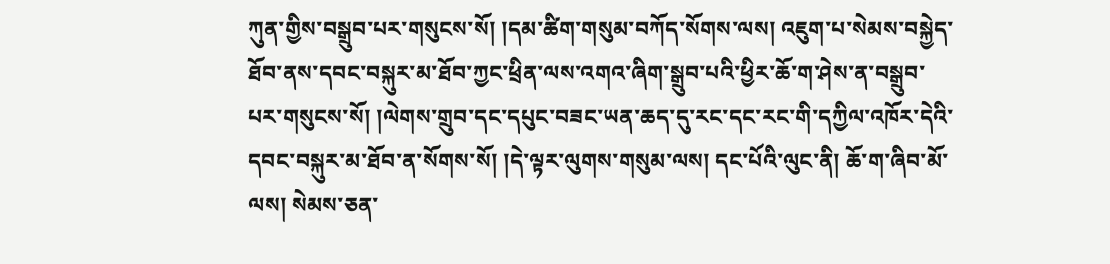ཀུན་གྱིས་བསྒྲུབ་པར་གསུངས་སོ། །དམ་ཚིག་གསུམ་བཀོད་སོགས་ལས། འཇུག་པ་སེམས་བསྐྱེད་ཐོབ་ནས་དབང་བསྐུར་མ་ཐོབ་ཀྱང་ཕྲིན་ལས་འགའ་ཞིག་སྒྲུབ་པའི་ཕྱིར་ཆོ་ག་ཤེས་ན་བསྒྲུབ་པར་གསུངས་སོ། །ལེགས་གྲུབ་དང་དཔུང་བཟང་ཡན་ཆད་དུ་རང་དང་རང་གི་དཀྱིལ་འཁོར་དེའི་དབང་བསྐུར་མ་ཐོབ་ན་སོགས་སོ། །དེ་ལྟར་ལུགས་གསུམ་ལས། དང་པོའི་ལུང་ནི། ཆོ་ག་ཞིབ་མོ་ལས། སེམས་ཅན་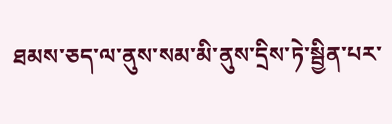ཐམས་ཅད་ལ་ནུས་སམ་མི་ནུས་དྲིས་ཏེ་སྦྱིན་པར་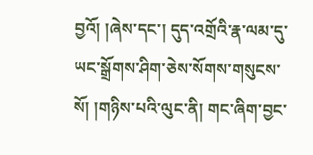བྱའོ། །ཞེས་དང་། དུད་འགྲོའི་རྣ་ལམ་དུ་ཡང་སྒྲོགས་ཤིག་ཅེས་སོགས་གསུངས་སོ། །གཉིས་པའི་ལུང་ནི། གང་ཞིག་བྱང་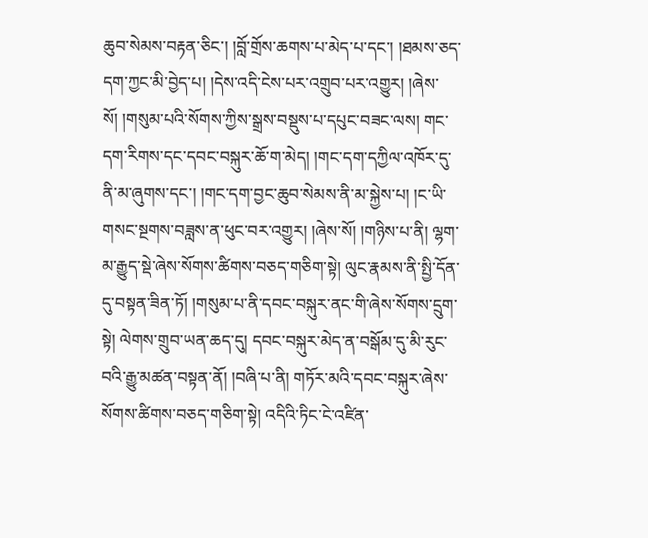ཆུབ་སེམས་བརྟན་ཅིང་། །བློ་གྲོས་ཆགས་པ་མེད་པ་དང་། །ཐམས་ཅད་དག་ཀྱང་མི་བྱེད་པ། །དེས་འདི་ངེས་པར་འགྲུབ་པར་འགྱུར། །ཞེས་སོ། །གསུམ་པའི་སོགས་ཀྱིས་སྒྲས་བསྡུས་པ་དཔུང་བཟང་ལས། གང་དག་རིགས་དང་དབང་བསྐུར་ཆོ་ག་མེད། །གང་དག་དཀྱིལ་འཁོར་དུ་ནི་མ་ཞུགས་དང་། །གང་དག་བྱང་ཆུབ་སེམས་ནི་མ་སྐྱེས་པ། །ང་ཡི་གསང་སྔགས་བཟླས་ན་ཕུང་བར་འགྱུར། །ཞེས་སོ། །གཉིས་པ་ནི། ལྷག་མ་རྒྱུད་སྡེ་ཞེས་སོགས་ཚིགས་བཅད་གཅིག་སྟེ། ལུང་རྣམས་ནི་སྤྱི་དོན་དུ་བསྟན་ཟིན་ཏོ། །གསུམ་པ་ནི་དབང་བསྐུར་ནང་གི་ཞེས་སོགས་དྲུག་སྟེ། ལེགས་གྲུབ་ཡན་ཆད་དུ། དབང་བསྐུར་མེད་ན་བསྒོམ་དུ་མི་རུང་བའི་རྒྱུ་མཚན་བསྟན་ནོ། །བཞི་པ་ནི། གཏོར་མའི་དབང་བསྐུར་ཞེས་སོགས་ཚིགས་བཅད་གཅིག་སྟེ། འདིའི་ཏིང་ངེ་འཛིན་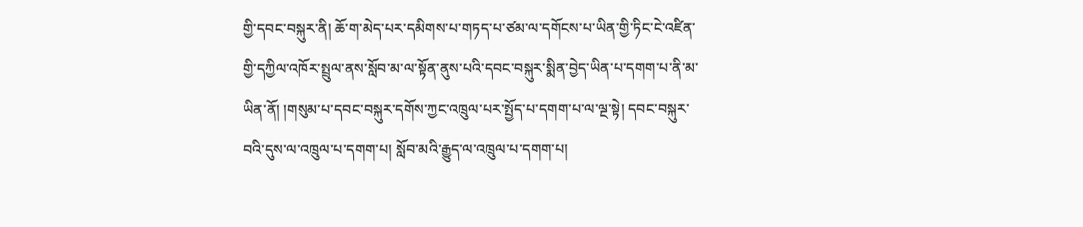གྱི་དབང་བསྐུར་ནི། ཆོ་ག་མེད་པར་དམིགས་པ་གཏད་པ་ཙམ་ལ་དགོངས་པ་ཡིན་གྱི་ཏིང་ངེ་འཛིན་གྱི་དཀྱིལ་འཁོར་སྤྲུལ་ནས་སློབ་མ་ལ་སྟོན་ནུས་པའི་དབང་བསྐུར་སྨིན་བྱེད་ཡིན་པ་དགག་པ་ནི་མ་ཡིན་ནོ། །གསུམ་པ་དབང་བསྐུར་དགོས་ཀྱང་འཁྲུལ་པར་སྤྱོད་པ་དགག་པ་ལ་ལྔ་སྟེ། དབང་བསྐུར་བའི་དུས་ལ་འཁྲུལ་པ་དགག་པ། སློབ་མའི་རྒྱུད་ལ་འཁྲུལ་པ་དགག་པ།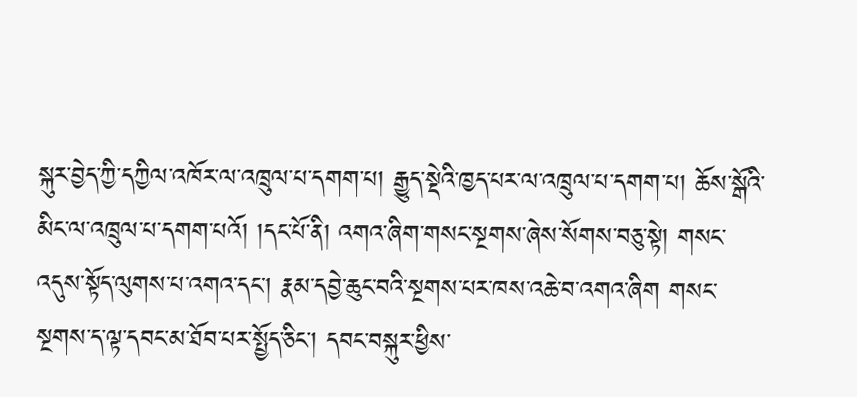སྐུར་བྱེད་ཀྱི་དཀྱིལ་འཁོར་ལ་འཁྲུལ་པ་དགག་པ། རྒྱུད་སྡེའི་ཁྱད་པར་ལ་འཁྲུལ་པ་དགག་པ། ཆོས་སྒོའི་མིང་ལ་འཁྲུལ་པ་དགག་པའོ། །དང་པོ་ནི། འགའ་ཞིག་གསང་སྔགས་ཞེས་སོགས་བཅུ་སྟེ། གསང་འདུས་སྟོད་ལུགས་པ་འགའ་དང་། རྣམ་དབྱེ་ཆུང་བའི་སྔགས་པར་ཁས་འཆེ་བ་འགའ་ཞིག གསང་སྔགས་ད་ལྟ་དབང་མ་ཐོབ་པར་སྤྱོད་ཅིང་། དབང་བསྐུར་ཕྱིས་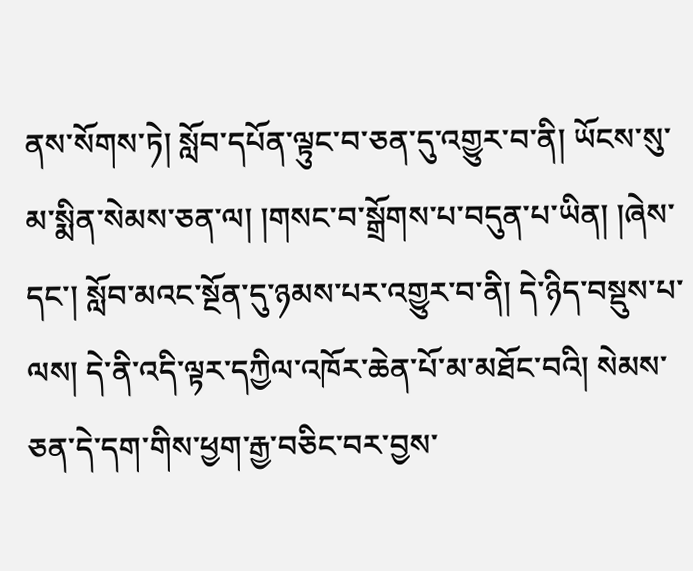ནས་སོགས་ཏེ། སློབ་དཔོན་ལྟུང་བ་ཅན་དུ་འགྱུར་བ་ནི། ཡོངས་སུ་མ་སྨིན་སེམས་ཅན་ལ། །གསང་བ་སྒྲོགས་པ་བདུན་པ་ཡིན། །ཞེས་དང་། སློབ་མའང་སྔོན་དུ་ཉམས་པར་འགྱུར་བ་ནི། དེ་ཉིད་བསྡུས་པ་ལས། དེ་ནི་འདི་ལྟར་དཀྱིལ་འཁོར་ཆེན་པོ་མ་མཐོང་བའི། སེམས་ཅན་དེ་དག་གིས་ཕྱག་རྒྱ་བཅིང་བར་བྱས་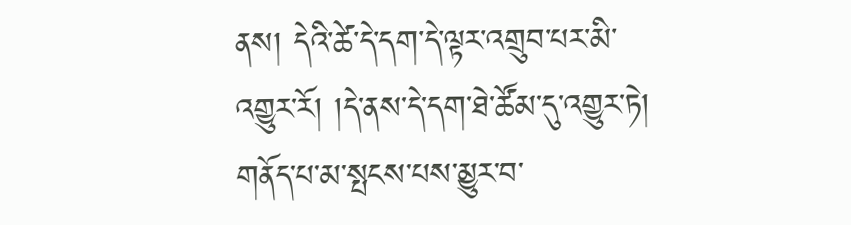ནས། དེའི་ཚེ་དེ་དག་དེ་ལྟར་འགྲུབ་པར་མི་འགྱུར་རོ། །དེ་ནས་དེ་དག་ཐེ་ཚོམ་དུ་འགྱུར་ཏེ། གནོད་པ་མ་སྤངས་པས་མྱུར་བ་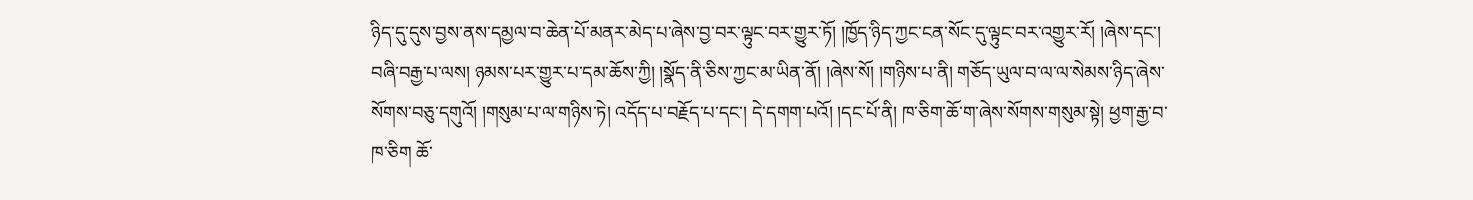ཉིད་དུ་དུས་བྱས་ནས་དམྱལ་བ་ཆེན་པོ་མནར་མེད་པ་ཞེས་བྱ་བར་ལྟུང་བར་གྱུར་ཏོ། །ཁྱོད་ཉིད་ཀྱང་ངན་སོང་དུ་ལྟུང་བར་འགྱུར་རོ། །ཞེས་དང་། བཞི་བརྒྱ་པ་ལས། ཉམས་པར་གྱུར་པ་དམ་ཆོས་ཀྱི། །སྣོད་ནི་ཅིས་ཀྱང་མ་ཡིན་ནོ། །ཞེས་སོ། །གཉིས་པ་ནི། གཅོད་ཡུལ་བ་ལ་ལ་སེམས་ཉིད་ཞེས་སོགས་བཅུ་དགུའོ། །གསུམ་པ་ལ་གཉིས་ཏེ། འདོད་པ་བརྗོད་པ་དང་། དེ་དགག་པའོ། །དང་པོ་ནི། ཁ་ཅིག་ཆོ་ག་ཞེས་སོགས་གསུམ་སྟེ། ཕྱག་རྒྱ་བ་ཁ་ཅིག ཆོ་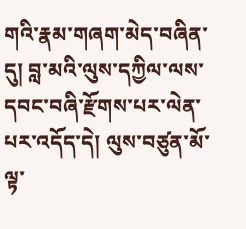གའི་རྣམ་གཞག་མེད་བཞིན་དུ། བླ་མའི་ལུས་དཀྱིལ་ལས་དབང་བཞི་རྫོགས་པར་ལེན་པར་འདོད་དེ། ལུས་བཙུན་མོ་ལྟ་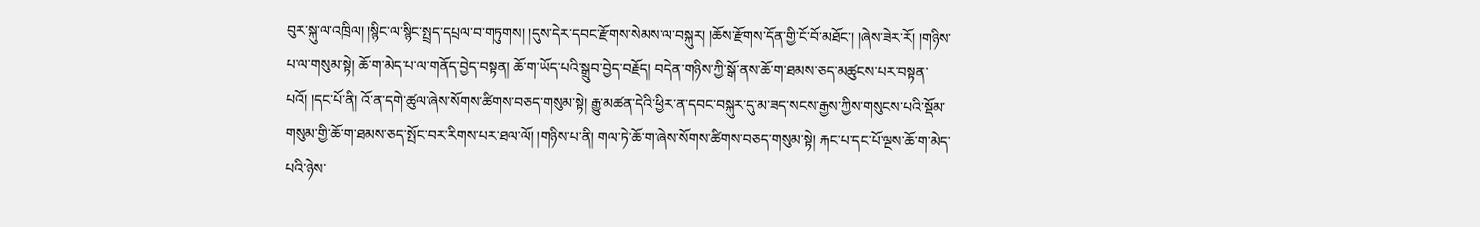བུར་སྐུ་ལ་འཁྲིལ། །སྙིང་ལ་སྙིང་སྤྲད་དཔྲལ་བ་གཏུགས། །དུས་དེར་དབང་རྫོགས་སེམས་ལ་བསྐུར། །ཆོས་རྫོགས་དོན་གྱི་ངོ་བོ་མཐོང་། །ཞེས་ཟེར་རོ། །གཉིས་པ་ལ་གསུམ་སྟེ། ཆོ་ག་མེད་པ་ལ་གནོད་བྱེད་བསྟན། ཆོ་ག་ཡོད་པའི་སྒྲུབ་བྱེད་བརྗོད། བདེན་གཉིས་ཀྱི་སྒོ་ནས་ཆོ་ག་ཐམས་ཅད་མཚུངས་པར་བསྟན་པའོ། །དང་པོ་ནི། འོ་ན་དགེ་ཚུལ་ཞེས་སོགས་ཚིགས་བཅད་གསུམ་སྟེ། རྒྱུ་མཚན་དེའི་ཕྱིར་ན་དབང་བསྐུར་དུ་མ་ཟད་སངས་རྒྱས་ཀྱིས་གསུངས་པའི་སྡོམ་གསུམ་གྱི་ཆོ་ག་ཐམས་ཅད་སྤོང་བར་རིགས་པར་ཐལ་ལོ། །གཉིས་པ་ནི། གལ་ཏེ་ཆོ་ག་ཞེས་སོགས་ཚིགས་བཅད་གསུམ་སྟེ། རྐང་པ་དང་པོ་ལྔས་ཆོ་ག་མེད་པའི་ཉེས་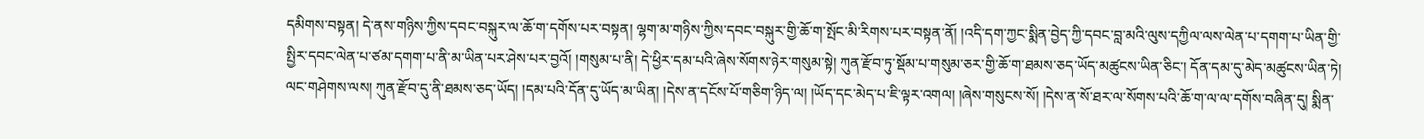དམིགས་བསྟན། དེ་ནས་གཉིས་ཀྱིས་དབང་བསྐུར་ལ་ཆོ་ག་དགོས་པར་བསྟན། ལྷག་མ་གཉིས་ཀྱིས་དབང་བསྐུར་གྱི་ཆོ་ག་སྤོང་མི་རིགས་པར་བསྟན་ནོ། །འདི་དག་ཀྱང་སྨིན་བྱེད་ཀྱི་དབང་བླ་མའི་ལུས་དཀྱིལ་ལས་ལེན་པ་དགག་པ་ཡིན་གྱི་སྤྱིར་དབང་ལེན་པ་ཙམ་དགག་པ་ནི་མ་ཡིན་པར་ཤེས་པར་བྱའོ། །གསུམ་པ་ནི། དེ་ཕྱིར་དམ་པའི་ཞེས་སོགས་ཉེར་གསུམ་སྟེ། ཀུན་རྫོབ་ཏུ་སྡོམ་པ་གསུམ་ཅར་གྱི་ཆོ་ག་ཐམས་ཅད་ཡོད་མཚུངས་ཡིན་ཅིང་། དོན་དམ་དུ་མེད་མཚུངས་ཡིན་ཏེ། ལང་གཤེགས་ལས། ཀུན་རྫོབ་དུ་ནི་ཐམས་ཅད་ཡོད། །དམ་པའི་དོན་དུ་ཡོད་མ་ཡིན། །དེས་ན་དངོས་པོ་གཅིག་ཉིད་ལ། །ཡོད་དང་མེད་པ་ཇི་ལྟར་འགལ། །ཞེས་གསུངས་སོ། །དེས་ན་སོ་ཐར་ལ་སོགས་པའི་ཆོ་ག་ལ་ལ་དགོས་བཞིན་དུ། སྨིན་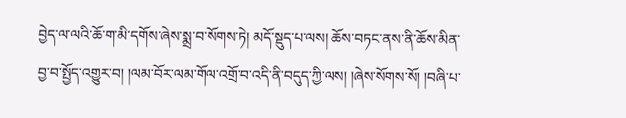བྱེད་ལ་ལའི་ཆོ་ག་མི་དགོས་ཞེས་སྨྲ་བ་སོགས་ཏེ། མདོ་སྡུད་པ་ལས། ཆོས་བཏང་ནས་ནི་ཆོས་མིན་བྱ་བ་སྤྱོད་འགྱུར་བ། །ལམ་བོར་ལམ་གོལ་འགྲོ་བ་འདི་ནི་བདུད་ཀྱི་ལས། །ཞེས་སོགས་སོ། །བཞི་པ་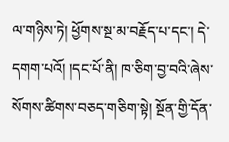ལ་གཉིས་ཏེ། ཕྱོགས་སྔ་མ་བརྗོད་པ་དང་། དེ་དགག་པའོ། །དང་པོ་ནི། ཁ་ཅིག་བྱ་བའི་ཞེས་སོགས་ཚིགས་བཅད་གཅིག་སྟེ། སྔོན་གྱི་དོན་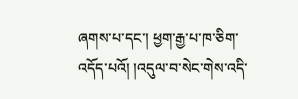ཞགས་པ་དང་། ཕྱག་རྒྱ་པ་ཁ་ཅིག་འདོད་པའོ། །འདུལ་བ་སེང་གེས་འདི་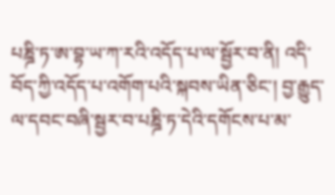པཎྜི་ཏ་ཨ་བྷ་ཡ་ཀ་རའི་འདོད་པ་ལ་སྦྱོར་བ་ནི། འདི་བོད་ཀྱི་འདོད་པ་འགོག་པའི་སྐབས་ཡིན་ཅིང་། བྱ་རྒྱུད་ལ་དབང་བཞི་སྦྱར་བ་པཎྜི་ཏ་དེའི་དགོངས་པ་མ་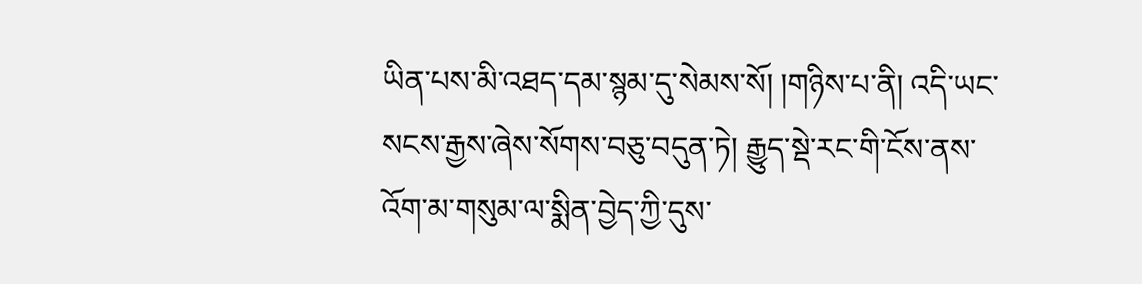ཡིན་པས་མི་འཐད་དམ་སྙམ་དུ་སེམས་སོ། །གཉིས་པ་ནི། འདི་ཡང་སངས་རྒྱས་ཞེས་སོགས་བཅུ་བདུན་ཏེ། རྒྱུད་སྡེ་རང་གི་ངོས་ནས་འོག་མ་གསུམ་ལ་སྨིན་བྱེད་ཀྱི་དུས་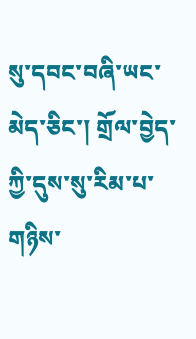སུ་དབང་བཞི་ཡང་མེད་ཅིང་། གྲོལ་བྱེད་ཀྱི་དུས་སུ་རིམ་པ་གཉིས་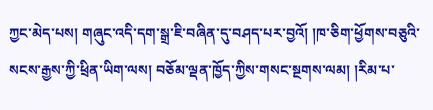ཀྱང་མེད་པས། གཞུང་འདི་དག་སྒྲ་ཇི་བཞིན་དུ་བཤད་པར་བྱའོ། །ཁ་ཅིག་ཕྱོགས་བཅུའི་སངས་རྒྱས་ཀྱི་ཕྲིན་ཡིག་ལས། བཅོམ་ལྡན་ཁྱོད་ཀྱིས་གསང་སྔགས་ལམ། །རིམ་པ་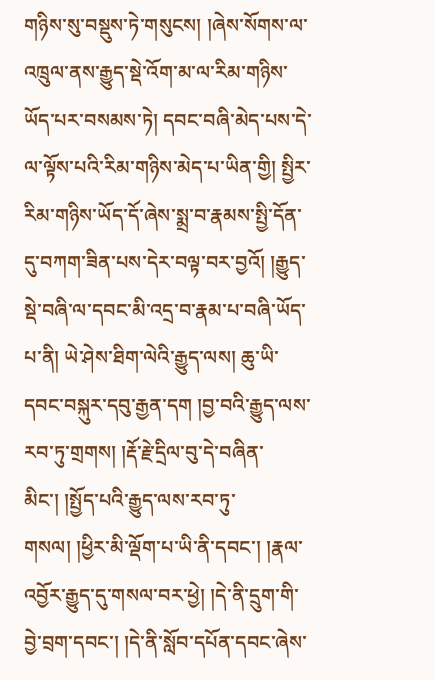གཉིས་སུ་བསྡུས་ཏེ་གསུངས། །ཞེས་སོགས་ལ་འཁྲུལ་ནས་རྒྱུད་སྡེ་འོག་མ་ལ་རིམ་གཉིས་ཡོད་པར་བསམས་ཏེ། དབང་བཞི་མེད་པས་དེ་ལ་ལྟོས་པའི་རིམ་གཉིས་མེད་པ་ཡིན་གྱི། སྤྱིར་རིམ་གཉིས་ཡོད་དོ་ཞེས་སྨྲ་བ་རྣམས་སྤྱི་དོན་དུ་བཀག་ཟིན་པས་དེར་བལྟ་བར་བྱའོ། །རྒྱུད་སྡེ་བཞི་ལ་དབང་མི་འདྲ་བ་རྣམ་པ་བཞི་ཡོད་པ་ནི། ཡེ་ཤེས་ཐིག་ལེའི་རྒྱུད་ལས། ཆུ་ཡི་དབང་བསྐུར་དབུ་རྒྱན་དག །བྱ་བའི་རྒྱུད་ལས་རབ་ཏུ་གྲགས། །རྡོ་རྗེ་དྲིལ་བུ་དེ་བཞིན་མིང་། །སྤྱོད་པའི་རྒྱུད་ལས་རབ་ཏུ་གསལ། །ཕྱིར་མི་ལྡོག་པ་ཡི་ནི་དབང་། །རྣལ་འབྱོར་རྒྱུད་དུ་གསལ་བར་ཕྱེ། །དེ་ནི་དྲུག་གི་བྱེ་བྲག་དབང་། །དེ་ནི་སློབ་དཔོན་དབང་ཞེས་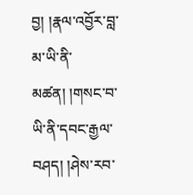བྱ། །རྣལ་འབྱོར་བླ་མ་ཡི་ནི་མཚན། །གསང་བ་ཡི་ནི་དབང་རྒྱལ་བཤད། །ཤེས་རབ་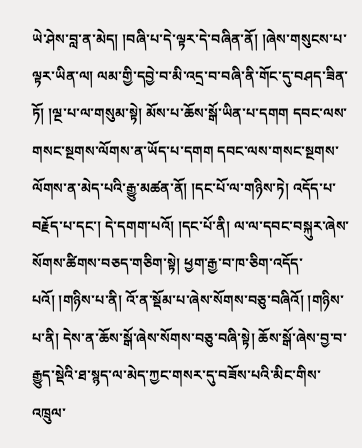ཡེ་ཤེས་བླ་ན་མེད། །བཞི་པ་དེ་ལྟར་དེ་བཞིན་ནོ། །ཞེས་གསུངས་པ་ལྟར་ཡིན་ལ། ལམ་གྱི་དབྱེ་བ་མི་འདྲ་བ་བཞི་ནི་གོང་དུ་བཤད་ཟིན་ཏོ། །ལྔ་པ་ལ་གསུམ་སྟེ། མོས་པ་ཆོས་སྒོ་ཡིན་པ་དགག དབང་ལས་གསང་སྔགས་ལོགས་ན་ཡོད་པ་དགག དབང་ལས་གསང་སྔགས་ལོགས་ན་མེད་པའི་རྒྱུ་མཚན་ནོ། །དང་པོ་ལ་གཉིས་ཏེ། འདོད་པ་བརྗོད་པ་དང་། དེ་དགག་པའོ། །དང་པོ་ནི། ལ་ལ་དབང་བསྐུར་ཞེས་སོགས་ཚིགས་བཅད་གཅིག་སྟེ། ཕྱག་རྒྱ་བ་ཁ་ཅིག་འདོད་པའོ། །གཉིས་པ་ནི། འོ་ན་སྡོམ་པ་ཞེས་སོགས་བཅུ་བཞིའོ། །གཉིས་པ་ནི། དེས་ན་ཆོས་སྒོ་ཞེས་སོགས་བཅུ་བཞི་སྟེ། ཆོས་སྒོ་ཞེས་བྱ་བ་རྒྱུད་སྡེའི་ཐ་སྙད་ལ་མེད་ཀྱང་གསར་དུ་བཟོས་པའི་མིང་གིས་འཁྲུལ་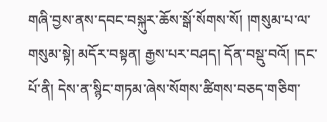གཞི་བྱས་ནས་དབང་བསྐུར་ཆོས་སྒོ་སོགས་སོ། །གསུམ་པ་ལ་གསུམ་སྟེ། མདོར་བསྟན། རྒྱས་པར་བཤད། དོན་བསྡུ་བའོ། །དང་པོ་ནི། དེས་ན་སྙིང་གཏམ་ཞེས་སོགས་ཚིགས་བཅད་གཅིག་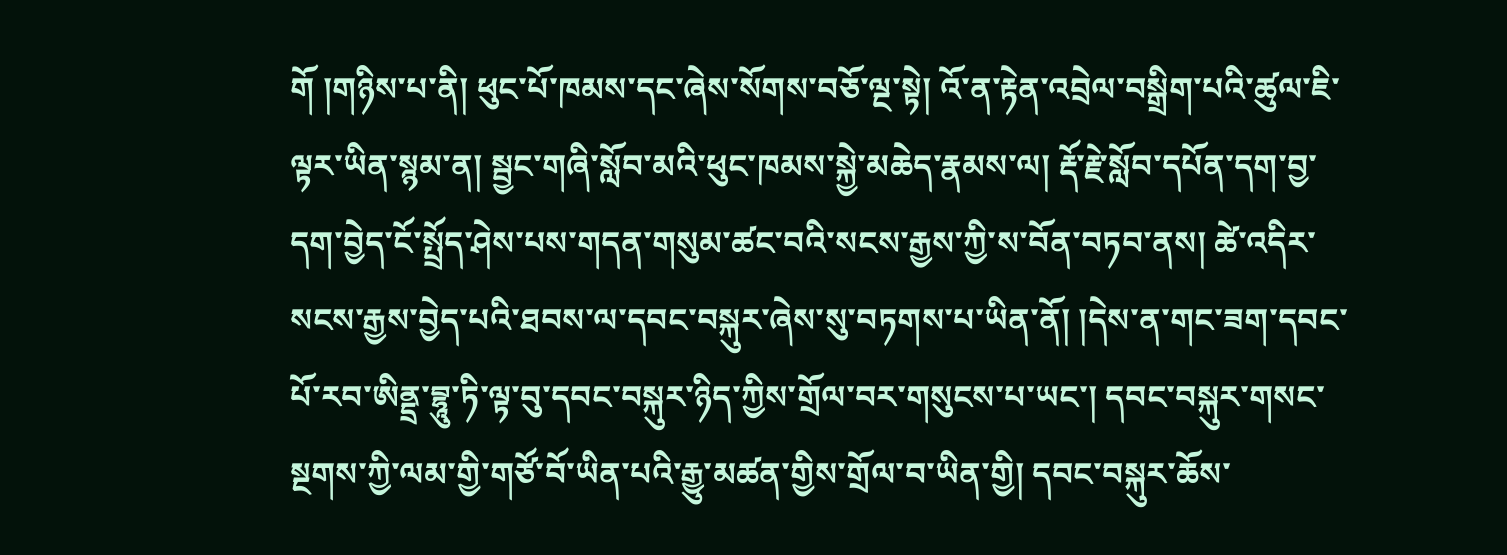གོ །གཉིས་པ་ནི། ཕུང་པོ་ཁམས་དང་ཞེས་སོགས་བཅོ་ལྔ་སྟེ། འོ་ན་རྟེན་འབྲེལ་བསྒྲིག་པའི་ཚུལ་ཇི་ལྟར་ཡིན་སྙམ་ན། སྦྱང་གཞི་སློབ་མའི་ཕུང་ཁམས་སྐྱེ་མཆེད་རྣམས་ལ། རྡོ་རྗེ་སློབ་དཔོན་དག་བྱ་དག་བྱེད་ངོ་སྤྲོད་ཤེས་པས་གདན་གསུམ་ཚང་བའི་སངས་རྒྱས་ཀྱི་ས་བོན་བཏབ་ནས། ཚེ་འདིར་སངས་རྒྱས་བྱེད་པའི་ཐབས་ལ་དབང་བསྐུར་ཞེས་སུ་བཏགས་པ་ཡིན་ནོ། །དེས་ན་གང་ཟག་དབང་པོ་རབ་ཨིནྡྲ་བྷཱུ་ཏི་ལྟ་བུ་དབང་བསྐུར་ཉིད་ཀྱིས་གྲོལ་བར་གསུངས་པ་ཡང་། དབང་བསྐུར་གསང་སྔགས་ཀྱི་ལམ་གྱི་གཙོ་བོ་ཡིན་པའི་རྒྱུ་མཚན་གྱིས་གྲོལ་བ་ཡིན་གྱི། དབང་བསྐུར་ཆོས་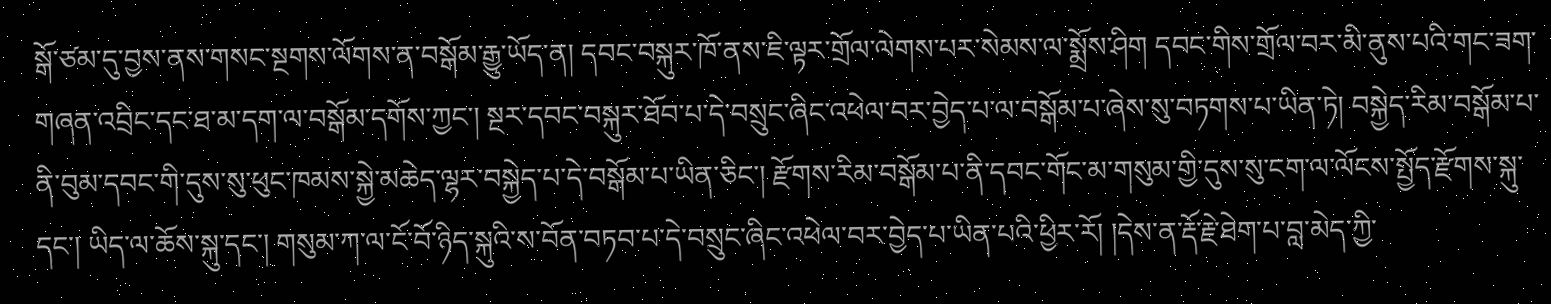སྒོ་ཙམ་དུ་བྱས་ནས་གསང་སྔགས་ལོགས་ན་བསྒོམ་རྒྱུ་ཡོད་ན། དབང་བསྐུར་ཁོ་ནས་ཇི་ལྟར་གྲོལ་ལེགས་པར་སེམས་ལ་སྨྲོས་ཤིག དབང་གིས་གྲོལ་བར་མི་ནུས་པའི་གང་ཟག་གཞན་འབྲིང་དང་ཐ་མ་དག་ལ་བསྒོམ་དགོས་ཀྱང་། སྔར་དབང་བསྐུར་ཐོབ་པ་དེ་བསྲུང་ཞིང་འཕེལ་བར་བྱེད་པ་ལ་བསྒོམ་པ་ཞེས་སུ་བཏགས་པ་ཡིན་ཏེ། བསྐྱེད་རིམ་བསྒོམ་པ་ནི་བུམ་དབང་གི་དུས་སུ་ཕུང་ཁམས་སྐྱེ་མཆེད་ལྷར་བསྐྱེད་པ་དེ་བསྒོམ་པ་ཡིན་ཅིང་། རྫོགས་རིམ་བསྒོམ་པ་ནི་དབང་གོང་མ་གསུམ་གྱི་དུས་སུ་ངག་ལ་ལོངས་སྤྱོད་རྫོགས་སྐུ་དང་། ཡིད་ལ་ཆོས་སྐུ་དང་། གསུམ་ཀ་ལ་ངོ་བོ་ཉིད་སྐུའི་ས་བོན་བཏབ་པ་དེ་བསྲུང་ཞིང་འཕེལ་བར་བྱེད་པ་ཡིན་པའི་ཕྱིར་རོ། །དེས་ན་རྡོ་རྗེ་ཐེག་པ་བླ་མེད་ཀྱི་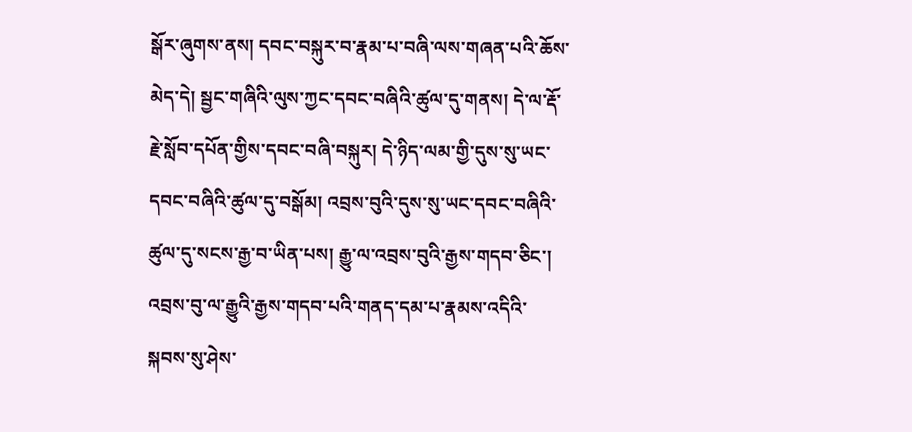སྒོར་ཞུགས་ནས། དབང་བསྐུར་བ་རྣམ་པ་བཞི་ལས་གཞན་པའི་ཆོས་མེད་དེ། སྦྱང་གཞིའི་ལུས་ཀྱང་དབང་བཞིའི་ཚུལ་དུ་གནས། དེ་ལ་རྡོ་རྗེ་སློབ་དཔོན་གྱིས་དབང་བཞི་བསྐུར། དེ་ཉིད་ལམ་གྱི་དུས་སུ་ཡང་དབང་བཞིའི་ཚུལ་དུ་བསྒོམ། འབྲས་བུའི་དུས་སུ་ཡང་དབང་བཞིའི་ཚུལ་དུ་སངས་རྒྱ་བ་ཡིན་པས། རྒྱུ་ལ་འབྲས་བུའི་རྒྱས་གདབ་ཅིང་། འབྲས་བུ་ལ་རྒྱུའི་རྒྱས་གདབ་པའི་གནད་དམ་པ་རྣམས་འདིའི་སྐབས་སུ་ཤེས་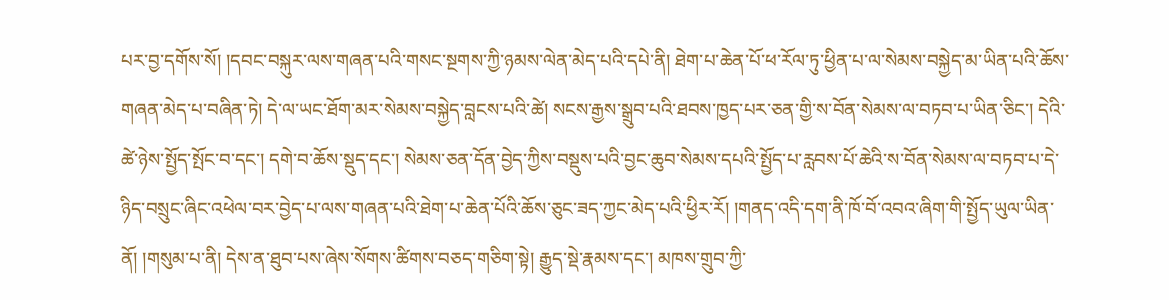པར་བྱ་དགོས་སོ། །དབང་བསྐུར་ལས་གཞན་པའི་གསང་སྔགས་ཀྱི་ཉམས་ལེན་མེད་པའི་དཔེ་ནི། ཐེག་པ་ཆེན་པོ་ཕ་རོལ་ཏུ་ཕྱིན་པ་ལ་སེམས་བསྐྱེད་མ་ཡིན་པའི་ཆོས་གཞན་མེད་པ་བཞིན་ཏེ། དེ་ལ་ཡང་ཐོག་མར་སེམས་བསྐྱེད་བླངས་པའི་ཚེ། སངས་རྒྱས་སྒྲུབ་པའི་ཐབས་ཁྱད་པར་ཅན་གྱི་ས་བོན་སེམས་ལ་བཏབ་པ་ཡིན་ཅིང་། དེའི་ཚེ་ཉེས་སྤྱོད་སྤོང་བ་དང་། དགེ་བ་ཆོས་སྡུད་དང་། སེམས་ཅན་དོན་བྱེད་ཀྱིས་བསྡུས་པའི་བྱང་ཆུབ་སེམས་དཔའི་སྤྱོད་པ་རླབས་པོ་ཆེའི་ས་བོན་སེམས་ལ་བཏབ་པ་དེ་ཉིད་བསྲུང་ཞིང་འཕེལ་བར་བྱེད་པ་ལས་གཞན་པའི་ཐེག་པ་ཆེན་པོའི་ཆོས་ཅུང་ཟད་ཀྱང་མེད་པའི་ཕྱིར་རོ། །གནད་འདི་དག་ནི་ཁོ་བོ་འབའ་ཞིག་གི་སྤྱོད་ཡུལ་ཡིན་ནོ། །གསུམ་པ་ནི། དེས་ན་ཐུབ་པས་ཞེས་སོགས་ཚིགས་བཅད་གཅིག་སྟེ། རྒྱུད་སྡེ་རྣམས་དང་། མཁས་གྲུབ་ཀྱི་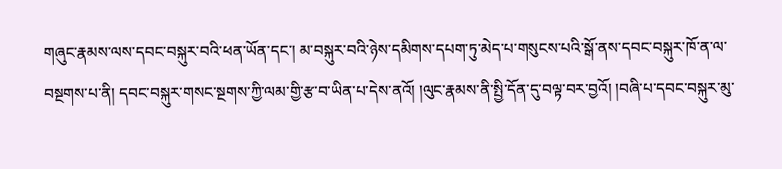གཞུང་རྣམས་ལས་དབང་བསྐུར་བའི་ཕན་ཡོན་དང་། མ་བསྐུར་བའི་ཉེས་དམིགས་དཔག་ཏུ་མེད་པ་གསུངས་པའི་སྒོ་ནས་དབང་བསྐུར་ཁོ་ན་ལ་བསྔགས་པ་ནི། དབང་བསྐུར་གསང་སྔགས་ཀྱི་ལམ་གྱི་རྩ་བ་ཡིན་པ་དེས་ནའོ། །ལུང་རྣམས་ནི་སྤྱི་དོན་དུ་བལྟ་བར་བྱའོ། །བཞི་པ་དབང་བསྐུར་མུ་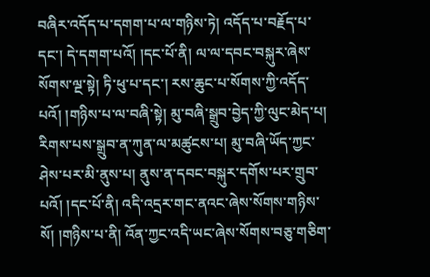བཞིར་འདོད་པ་དགག་པ་ལ་གཉིས་ཏེ། འདོད་པ་བརྗོད་པ་དང་། དེ་དགག་པའོ། །དང་པོ་ནི། ལ་ལ་དབང་བསྐུར་ཞེས་སོགས་ལྔ་སྟེ། ཏི་ཕུ་པ་དང་། རས་ཆུང་པ་སོགས་ཀྱི་འདོད་པའོ། །གཉིས་པ་ལ་བཞི་སྟེ། མུ་བཞི་སྒྲུབ་བྱེད་ཀྱི་ལུང་མེད་པ། རིགས་པས་སྒྲུབ་ན་ཀུན་ལ་མཚུངས་པ། མུ་བཞི་ཡོད་ཀྱང་ཤེས་པར་མི་ནུས་པ། ནུས་ན་དབང་བསྐུར་དགོས་པར་གྲུབ་པའོ། །དང་པོ་ནི། འདི་འདྲར་གང་ནའང་ཞེས་སོགས་གཉིས་སོ། །གཉིས་པ་ནི། འོན་ཀྱང་འདི་ཡང་ཞེས་སོགས་བཅུ་གཅིག་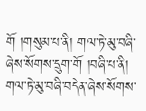གོ །གསུམ་པ་ནི། གལ་ཏེ་མུ་བཞི་ཞེས་སོགས་དྲུག་གོ །བཞི་པ་ནི། གལ་ཏེ་མུ་བཞི་བདེན་ཞེས་སོགས་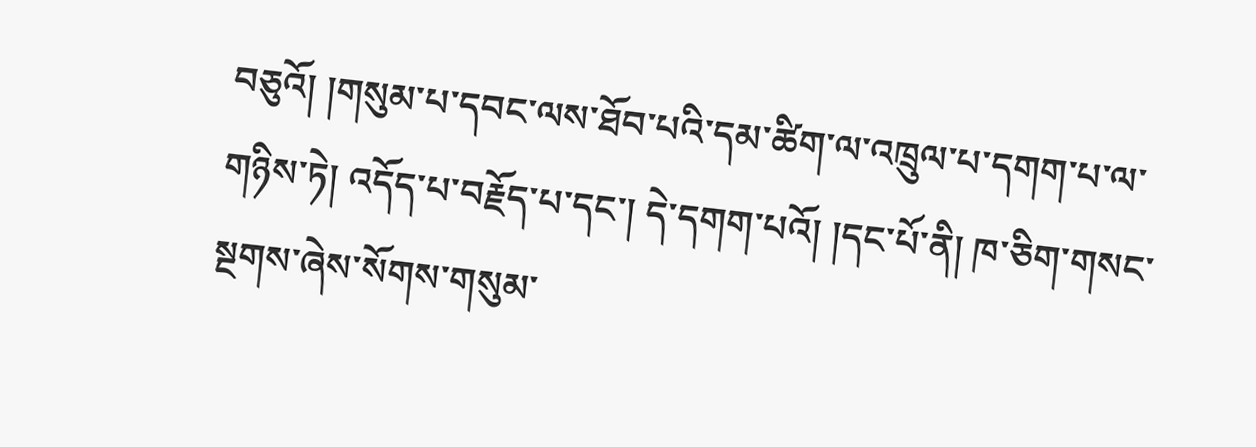བཅུའོ། །གསུམ་པ་དབང་ལས་ཐོབ་པའི་དམ་ཚིག་ལ་འཁྲུལ་པ་དགག་པ་ལ་གཉིས་ཏེ། འདོད་པ་བརྗོད་པ་དང་། དེ་དགག་པའོ། །དང་པོ་ནི། ཁ་ཅིག་གསང་སྔགས་ཞེས་སོགས་གསུམ་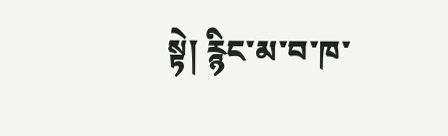སྟེ། རྙིང་མ་བ་ཁ་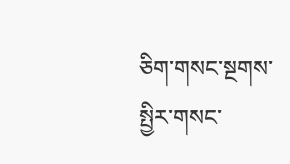ཅིག་གསང་སྔགས་སྤྱིར་གསང་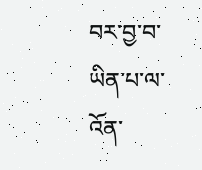བར་བྱ་བ་ཡིན་པ་ལ་འོན་